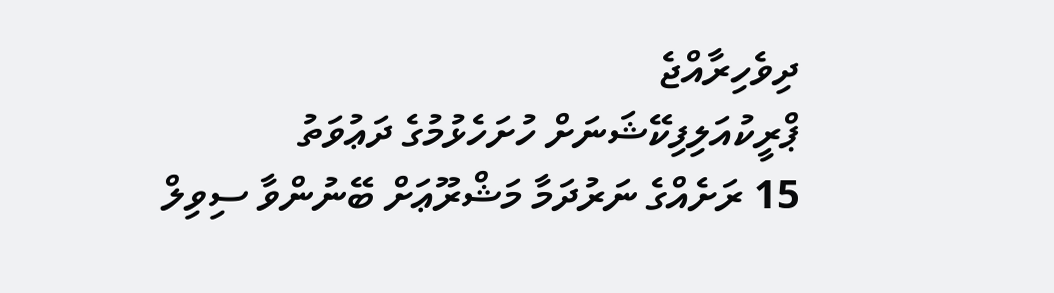ދިވެހިރާއްޖެ
ޕްރީކުއަލިފިކޭޝަނަށް ހުށަހެޅުމުގެ ދަޢުވަތު
15 ރަށެއްގެ ނަރުދަމާ މަޝްރޫޢަށް ބޭނުންވާ ސިވިލް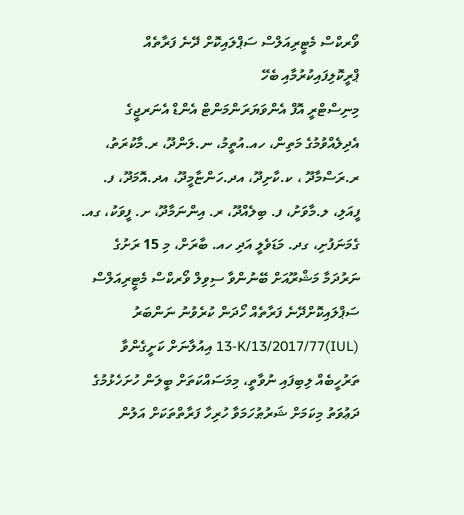ވޯރކްސް މެޓީރިއަލްސް ސަޕްލައިކޮށް ދޭނެ ފަރާތެއް ޕްރީކޮލިފައިކުރުމާއި ބެހޭ
މިނިސްޓްރީ އޮފް އެންވަޔަރަންމަންޓް އެންޑް އެނަރޖީގެ އެދިލެއްވުމުގެ މަތިން، ހއ.އުތީމު، ނ.ލަންދޫ، ރ.މާކުރަތު، ރ.ރަސްމާދޫ ، ކ.ކާށިދޫ، އދ.ހަންޏާމީދޫ، އދ.އޮމަދޫ، ފ. ފީއަލި، ލ.މާވަށު، ފ. ބިލެއްދޫ، ރ. އިންނަމާދޫ، ށ. ފީވަކު، ގއ. ގެމަނަފުށި، ގދ. މަޑަވެލީ އަދި ހއ. ބާރަށް، މި 15 ރަށުގެ ނަރުދަމާ މަޝްރޫއަށް ބޭނުންވާ ސިވިލް ވޯރކްސް މެޓީރިއަލްސް ސަޕްލައިކޮށްދޭނެ ފަރާތެއް ހޯދަން ކުރެވުނު ނަންބަރު (IUL)13-K/13/2017/77 އިއުލާނަށް ކަށީގެންވާ ތަރުހީބެއް ލިބިފައި ނުވާތީ، މިމަސައްކަތަށް ބީލަން ހުށަހެޅުމުގެ ދަޢުވަތު މިކަމަށް ޝަރުޠުހަމަވާ ހުރިހާ ފަރާތްތަކަށް އަލުން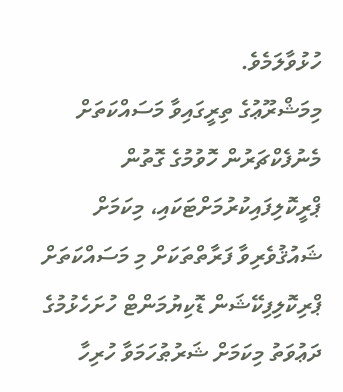ހުޅުވާލަމެވެ.
މިމަޝްރޫޢުގެ ތިރީގައިވާ މަސައްކަތަށް މެނުފެކްޗަރުން ހޮވުމުގެ ގޮތުން ޕްރީކޮލިފައިކުރުމަށްޓަކައި، މިކަމަށް ޝައުޤުވެރިވާ ފަރާތްތަކަށް މި މަސައްކަތަށް ޕްރިކޮލިފިކޭޝަން ޑޮކިޔުމަންޓް ހުށަހެޅުމުގެ ދަޢުވަތު މިކަމަށް ޝަރުޠުހަމަވާ ހުރިހާ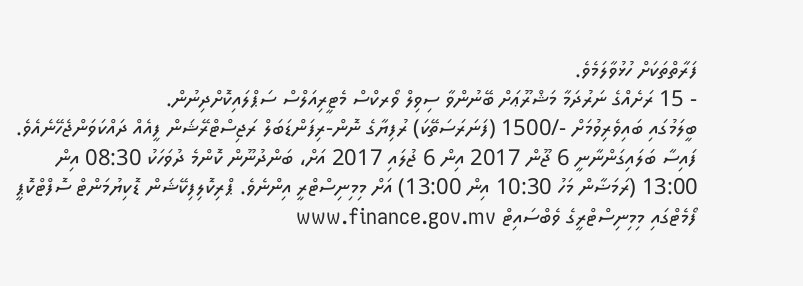ފަރާތްތަކަށް ހުޅުވާލަމެވެ.
- 15 ރަށެއްގެ ނަރުދަމާ މަޝްރޫޢަށް ބޭނުންވާ ސިވިލް ވޯރކްސް މެޓީރިއަލްސް ސަޕްލައިކޮށްދިނުން.
ބީލަމުގައި ބައިވެރިވުމަށް -/1500 (ފަނަރަސަތޭކަ) ރުފިޔާގެ ނޮން-ރިފަންޑަބަލް ރަޖިސްޓްރޭޝަން ފީއެއް ދައްކަވަންޖެހޭނެއެވެ. ފައިސާ ބަލައިގަންނާނީ 6 ޖޫން 2017 އިން 6 ޖުލައި 2017 އަށް، ބަންދުނޫން ކޮންމެ ދުވަހަކު 08:30 އިން 13:00 (ރަމަޟާން މަހު 10:30 އިން 13:00) އަށް މިމިނިސްޓްރީ އިންނެވެ. ޕްރިކޮލިފިކޭޝަން ޑޮކިޔުމަންޓް ސޮފްޓްކޮޕީ ފޯމެޓްގައި މިމިނިސްޓްރީގެ ވެބްސައިޓް www.finance.gov.mv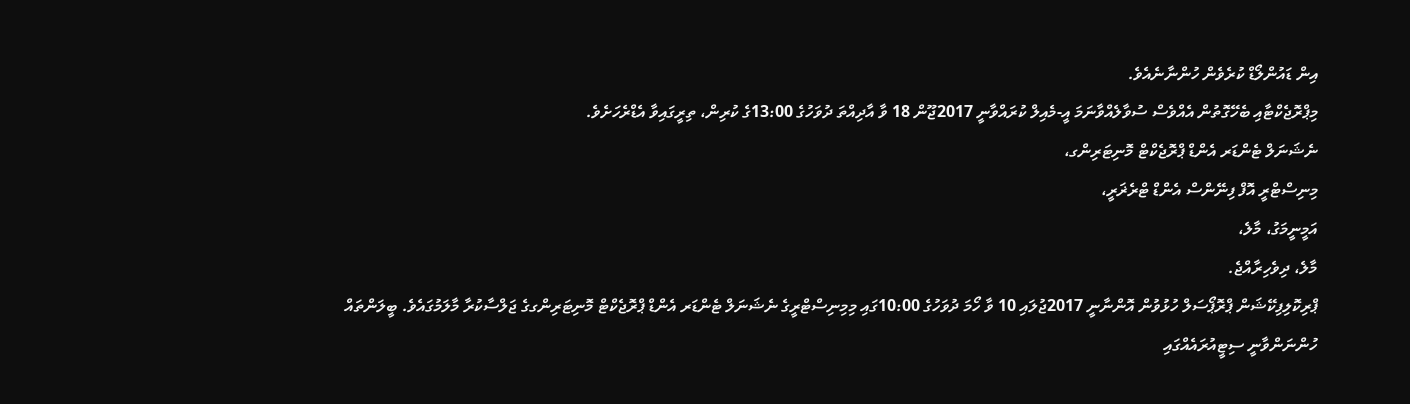އިން ޑައުންލޯޑް ކުރެވެން ހުންނާނެއެވެ.
މިޕްރޮޖެކްޓާއި ބެހޭގޮތުން އެއްވެސް ސުވާލެއްވާނަމަ އީ-މެއިލް ކުރައްވާނީ 2017ޖޫން 18 ވާ އާދިއްތަ ދުވަހުގެ 13:00ގެ ކުރިން، ތިރީގައިވާ އެޑްރެހަށެވެ.
ނެޝަނަލް ޓެންޑަރ އެންޑް ޕްރޮޖެކްޓް މޮނިޓަރިންގ،
މިނިސްޓްރީ އޮފް ފިނޭންސް އެންޑް ޓްރެޜަރީ،
އަމީނީމަގު، މާލެ،
މާލެ، ދިވެހިރާއްޖެ.
ޕްރިކޮލިފިކޭޝަން ޕްރޮޕޯސަލް ހުޅުވުން އޮންނާނީ 2017ޖުލައި 10 ވާ ހޯމަ ދުވަހުގެ 10:00ގައި މިމިނިސްޓްރީގެ ނެޝަނަލް ޓެންޑަރ އެންޑް ޕްރޮޖެކްޓް މޮނިޓަރިންގގެ ޖަލްސާކުރާ މާލަމުގައެވެ. ބީލަންތައް ހުންނަންވާނީ ސިޓީއުރައެއްގައި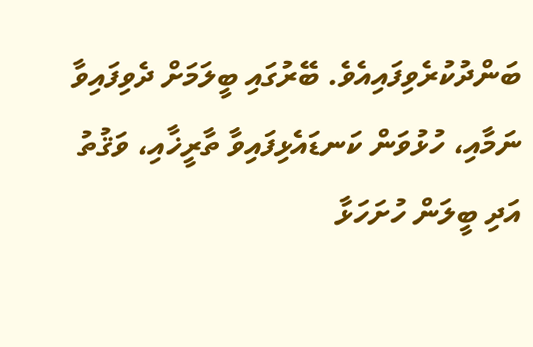ބަންދުކުރެވިފައިއެވެ. ބޭރުގައި ބީލަމަށް ދެވިފައިވާ ނަމާއި، ހުޅުވަން ކަނޑައެޅިފައިވާ ތާރީޚާއި، ވަޤުތު އަދި ބީލަން ހުށަހަޅާ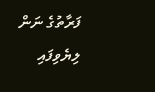ފަރާތުގެ ނަން ލިޔެވިފައި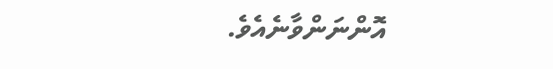އޮންނަންވާނެއެވެ.